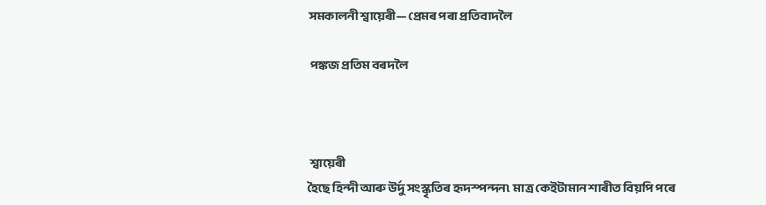সমকালনী শ্বায়েৰী— প্ৰেমৰ পৰা প্ৰতিবাদলৈ

 পঙ্কজ প্ৰতিম বৰদলৈ



 শ্বায়েৰী
হৈছে হিন্দী আৰু উৰ্দু সংস্কৃতিৰ হৃদস্পন্দন৷  মাত্ৰ কেইটামান শাৰীত বিয়পি পৰে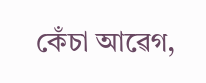কেঁচা আৱেগ,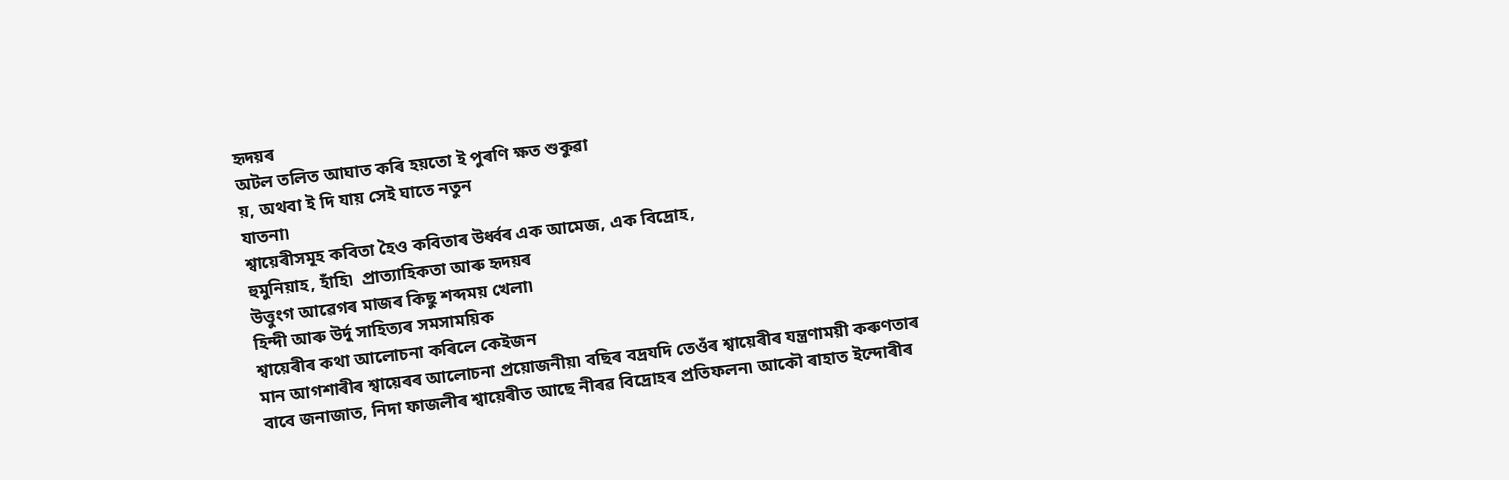হৃদয়ৰ
অটল তলিত আঘাত কৰি হয়তো ই পুৰণি ক্ষত শুকুৱা
য়, অথবা ই দি যায় সেই ঘাতে নতুন
যাতনা৷
শ্বায়েৰীসমূহ কবিতা হৈও কবিতাৰ উৰ্ধ্বৰ এক আমেজ, এক বিদ্ৰোহ,
হুমুনিয়াহ, হাঁহি৷  প্ৰাত্যাহিকতা আৰু হৃদয়ৰ
উত্তুংগ আৱেগৰ মাজৰ কিছু শব্দময় খেলা৷
হিন্দী আৰু উৰ্দু সাহিত্যৰ সমসাময়িক
শ্বায়েৰীৰ কথা আলোচনা কৰিলে কেইজন
মান আগশাৰীৰ শ্বায়েৰৰ আলোচনা প্ৰয়োজনীয়৷ বছিৰ বদ্ৰযদি তেওঁৰ শ্বায়েৰীৰ যন্ত্ৰণাময়ী কৰুণতাৰ
বাবে জনাজাত, নিদা ফাজলীৰ শ্বায়েৰীত আছে নীৰৱ বিদ্ৰোহৰ প্ৰতিফলন৷ আকৌ ৰাহাত ইন্দোৰীৰ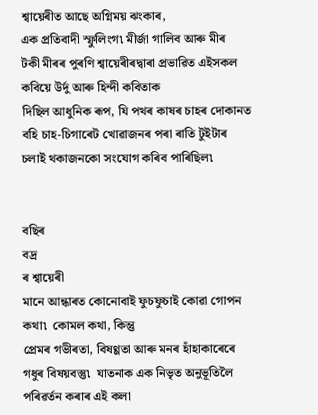শ্বায়েৰীত আছে অগ্নিময় ঝংকাৰ,
এক প্ৰতিবাদী স্ফুলিংগ৷ মীৰ্জা গালিব আৰু মীৰ
টকী মীৰৰ পুৰণি শ্বায়েৰীৰদ্বাৰা প্ৰভাৱিত এইসকল কবিয়ে উৰ্দু আৰু হিন্দী কবিতাক
দিছিল আধুনিক ৰূপ, যি পথৰ কাষৰ চাহৰ দোকানত বহি চাহ-চিগাৰেট খোৱাজনৰ পৰা ৰাতি টুইটাৰ
চলাই থকাজনকো সংযোগ কৰিব পাৰিছিল৷


বছিৰ
বদ্ৰ
ৰ শ্বায়েৰী
মানে আন্ধাৰত কোনোবাই ফুচফুচাই কোৱা গোপন কথা৷  কোমল কথা, কিন্তু
প্ৰেমৰ গভীৰতা, বিষণ্ণতা আৰু মনৰ হাঁহাকাৰেৰে গধুৰ বিষয়বস্তু৷  যাতনাক এক নিভৃত অনুভূতিলৈ পৰিৱৰ্তন কৰাৰ এই কলা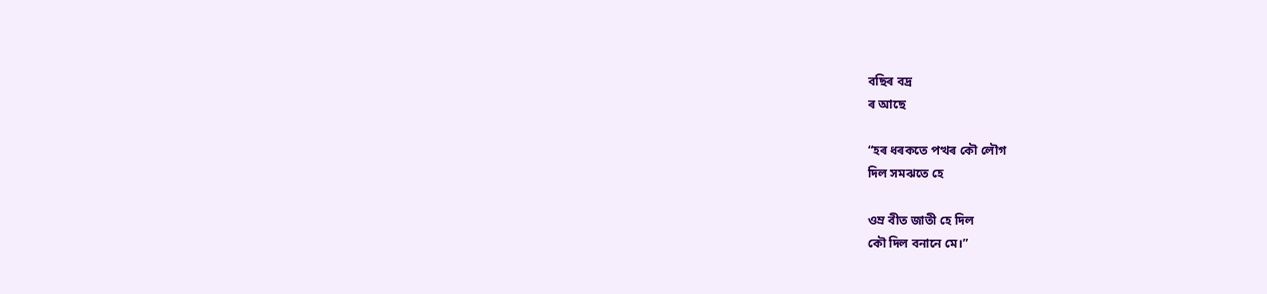বছিৰ বদ্ৰ
ৰ আছে

“হৰ ধৰকতে পত্থৰ কৌ লৌগ
দিল সমঝতে হে

ওম্ৰ বীত জাতী হে দিল
কৌ দিল বনানে মে।”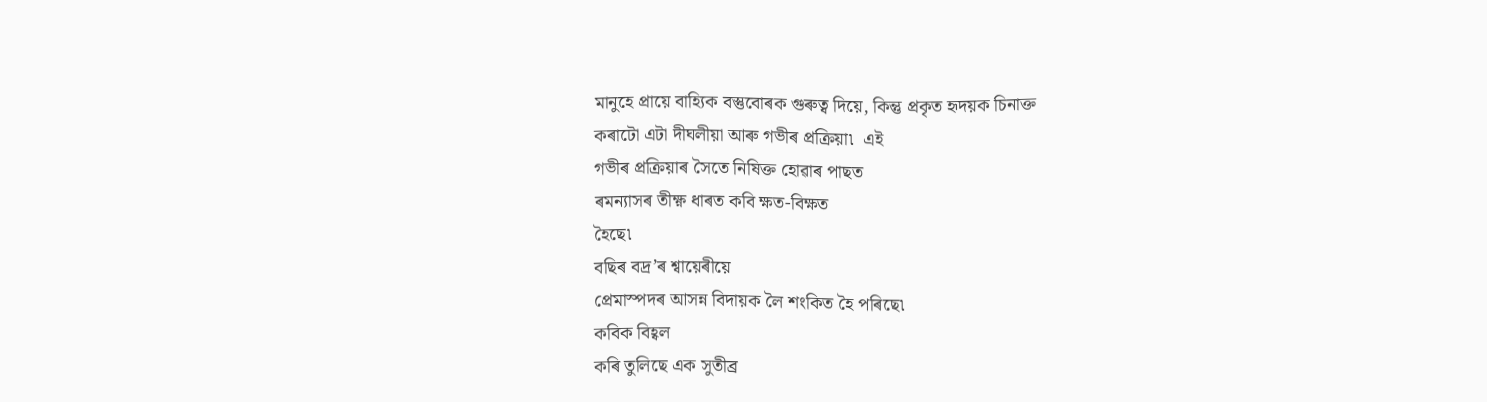মানুহে প্ৰায়ে বাহ্যিক বস্তুবোৰক গুৰুত্ব দিয়ে, কিন্তু প্ৰকৃত হৃদয়ক চিনাক্ত
কৰাটো এটা দীঘলীয়া আৰু গভীৰ প্ৰক্ৰিয়া৷  এই
গভীৰ প্ৰক্ৰিয়াৰ সৈতে নিষিক্ত হোৱাৰ পাছত
ৰমন্যাসৰ তীক্ষ্ণ ধাৰত কবি ক্ষত-বিক্ষত
হৈছে৷
বছিৰ বদ্ৰ’ৰ শ্বায়েৰীয়ে
প্ৰেমাস্পদৰ আসন্ন বিদায়ক লৈ শংকিত হৈ পৰিছে৷
কবিক বিহ্বল
কৰি তুলিছে এক সুতীব্ৰ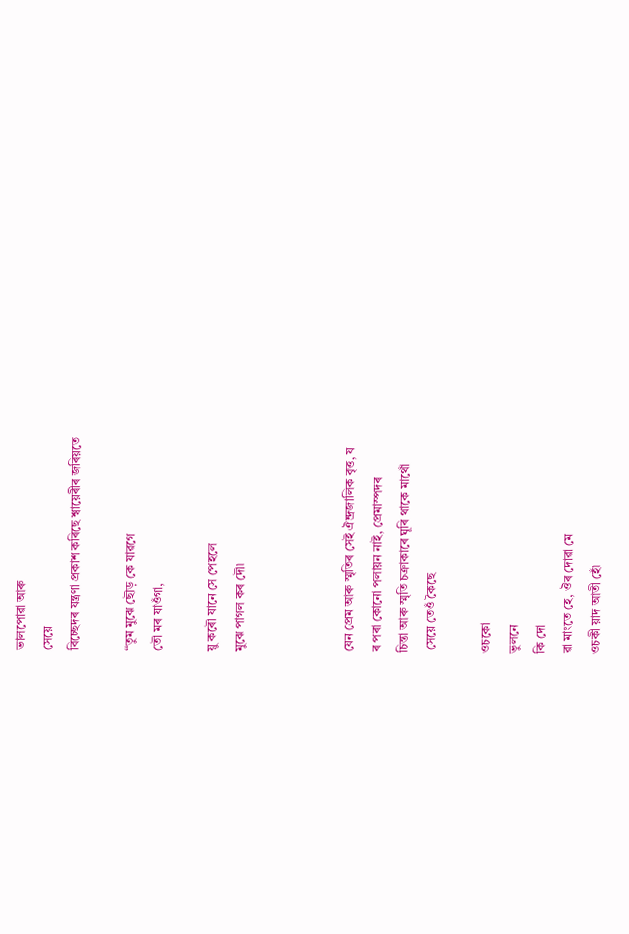ভালপোৱা আৰু
সেয়ে
বিচ্ছেদৰ যন্ত্ৰণা প্রকাশ কৰিছে শ্বায়েৰীৰ জৰিয়তে

“তুম মুঝে ছৌড় কে যাৱগে
তৌ মৰ যাওঁগা,

য়ু কৰৌ যানে সে পেহলে
মুঝে পাগল কৰ দৌ৷



যেন প্ৰেম আৰু স্মৃতিৰ সেই ঐন্দ্ৰজালিক বৃত্ত, য
ৰ পৰা কোনো পলায়ন নাই, প্ৰেমাস্পদৰ
চিন্তা আৰু স্মৃতি চক্ৰাকাৰে ঘূৰি থাকে মাথোঁ
 সেয়ে তেওঁ কৈছে

ওচকো
ভুলনে
কি দো
ৱা মাংতে হে, ঔৰ দোৱা মে
ওচকী য়াদ আতী হেঁ৷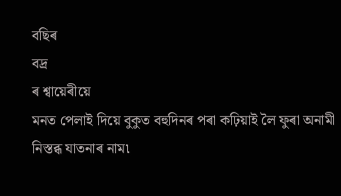বছিৰ
বদ্ৰ
ৰ শ্বায়েৰীয়ে
মনত পেলাই দিয়ে বুকুত বহুদিনৰ পৰা কঢ়িয়াই লৈ ফুৰা অনামী নিস্তব্ধ যাতনাৰ নাম৷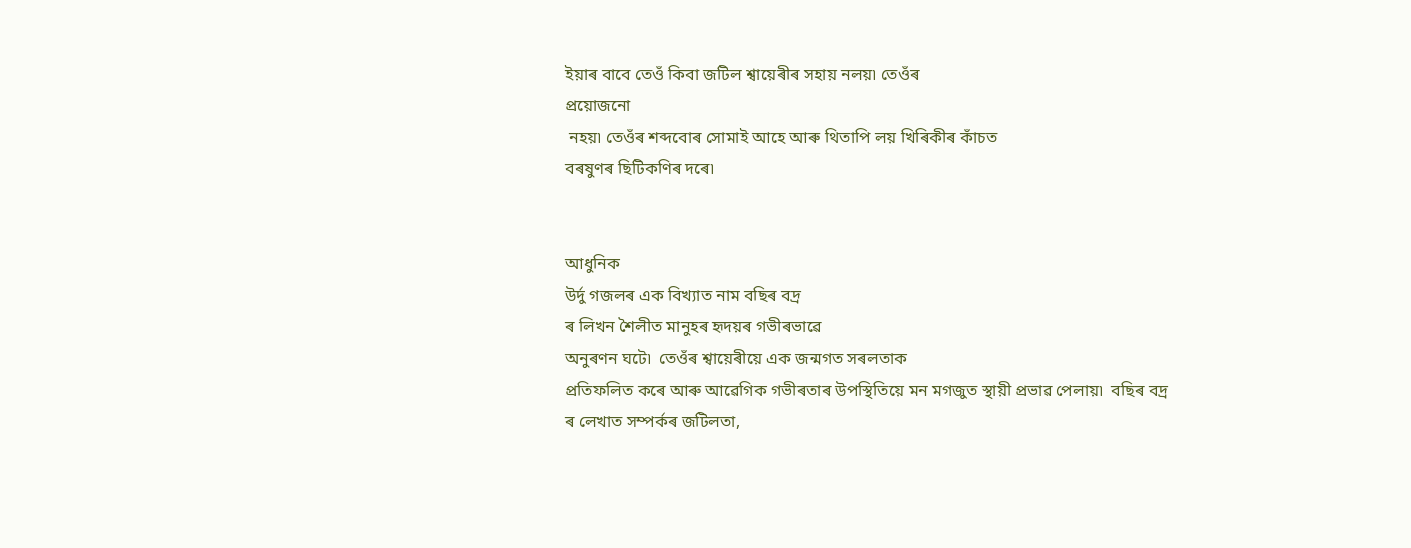ইয়াৰ বাবে তেওঁ কিবা জটিল শ্বায়েৰীৰ সহায় নলয়৷ তেওঁৰ
প্ৰয়োজনো
 নহয়৷ তেওঁৰ শব্দবোৰ সোমাই আহে আৰু থিতাপি লয় খিৰিকীৰ কাঁচত
বৰষুণৰ ছিটিকণিৰ দৰে৷


আধুনিক
উৰ্দু গজলৰ এক বিখ্যাত নাম বছিৰ বদ্ৰ
ৰ লিখন শৈলীত মানুহৰ হৃদয়ৰ গভীৰভাৱে
অনুৰণন ঘটে৷  তেওঁৰ শ্বায়েৰীয়ে এক জন্মগত সৰলতাক
প্ৰতিফলিত কৰে আৰু আৱেগিক গভীৰতাৰ উপস্থিতিয়ে মন মগজুত স্থায়ী প্ৰভাৱ পেলায়৷  বছিৰ বদ্ৰ
ৰ লেখাত সম্পৰ্কৰ জটিলতা,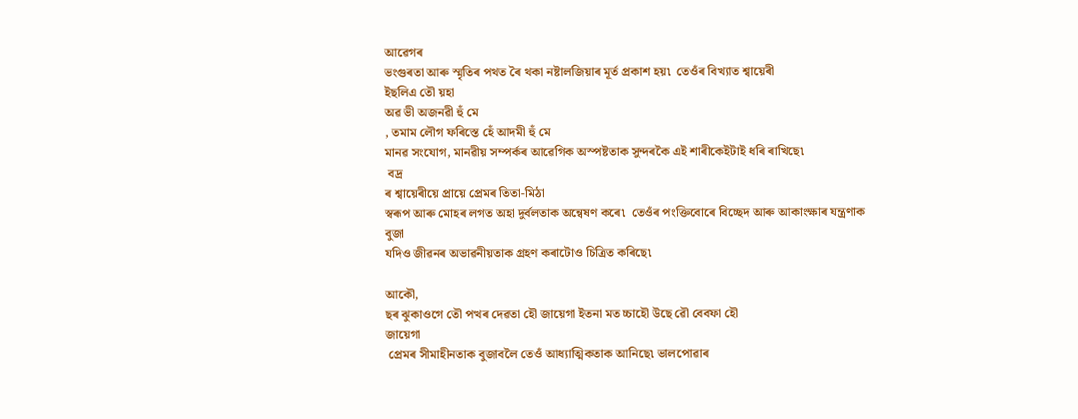আৱেগৰ
ভংগুৰতা আৰু স্মৃতিৰ পথত ৰৈ থকা নষ্টালজিয়াৰ মূৰ্ত প্ৰকাশ হয়৷  তেওঁৰ বিখ্যাত শ্বায়েৰী
ইছলিএ তৌ য়হা
অৱ ভী অজনৱী হুঁ মে
, তমাম লৌগ ফৰিস্তে হেঁ আদমী হুঁ মে
মানৱ সংযোগ, মানৱীয় সম্পৰ্কৰ আৱেগিক অস্পষ্টতাক সুন্দৰকৈ এই শাৰীকেইটাই ধৰি ৰাখিছে৷
 বদ্ৰ
ৰ শ্ৱায়েৰীয়ে প্ৰায়ে প্ৰেমৰ তিতা-মিঠা
স্বৰূপ আৰু মোহৰ লগত অহা দুৰ্বলতাক অন্বেষণ কৰে৷  তেওঁৰ পংক্তিবোৰে বিচ্ছেদ আৰু আকাংক্ষাৰ যন্ত্ৰণাক
বুজা
যদিও জীৱনৰ অভাৱনীয়তাক গ্ৰহণ কৰাটোও চিত্ৰিত কৰিছে৷

আকৌ,
ছৰ ঝুকাওগে তৌ পত্থৰ দেৱতা হৌ জায়েগা ইতনা মত চ্চাহৌ উছে ৱৌ বেবফা হৌ
জায়েগা
 প্ৰেমৰ সীমাহীনতাক বুজাবলৈ তেওঁ আধ্যাত্মিকতাক আনিছে৷ ভালপোৱাৰ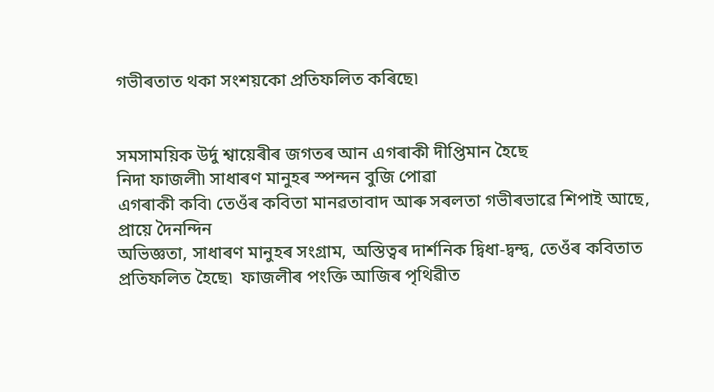গভীৰতাত থকা সংশয়কো প্ৰতিফলিত কৰিছে৷


সমসাময়িক উৰ্দু শ্বায়েৰীৰ জগতৰ আন এগৰাকী দীপ্তিমান হৈছে
নিদা ফাজলী৷ সাধাৰণ মানুহৰ স্পন্দন বুজি পোৱা
এগৰাকী কবি৷ তেওঁৰ কবিতা মানৱতাবাদ আৰু সৰলতা গভীৰভাৱে শিপাই আছে, প্ৰায়ে দৈনন্দিন
অভিজ্ঞতা, সাধাৰণ মানুহৰ সংগ্ৰাম, অস্তিত্বৰ দাৰ্শনিক দ্বিধা-দ্বন্দ্ব, তেওঁৰ কবিতাত
প্ৰতিফলিত হৈছে৷  ফাজলীৰ পংক্তি আজিৰ পৃথিৱীত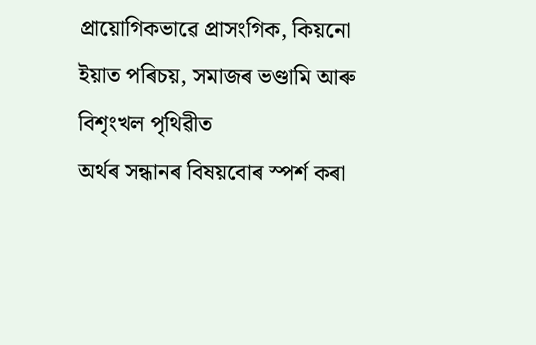প্ৰায়োগিকভাৱে প্ৰাসংগিক, কিয়নো ইয়াত পৰিচয়, সমাজৰ ভণ্ডামি আৰু বিশৃংখল পৃথিৱীত
অৰ্থৰ সন্ধানৰ বিষয়বোৰ স্পৰ্শ কৰা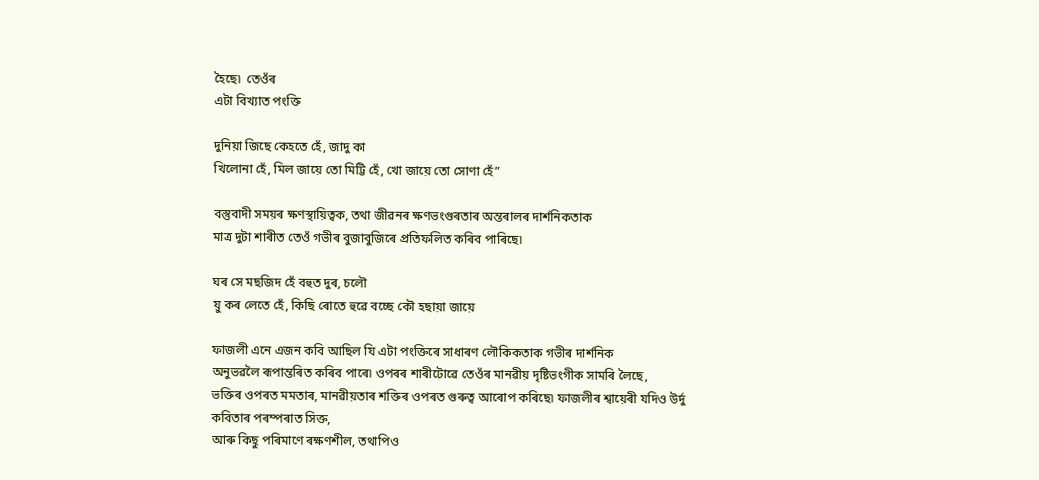হৈছে৷  তেওঁৰ
এটা বিখ্যাত পংক্তি

দুনিয়া জিছে কেহতে হেঁ, জাদু কা
খিলোনা হেঁ, মিল জায়ে তো মিট্টি হেঁ, খো জায়ে তো সোণা হেঁ”

বস্তুবাদী সময়ৰ ক্ষণস্থায়িত্বক, তথা জীৱনৰ ক্ষণভংগুৰতাৰ অন্তৰালৰ দাৰ্শনিকতাক
মাত্ৰ দুটা শাৰীত তেওঁ গভীৰ বুজাবুজিৰে প্ৰতিফলিত কৰিব পাৰিছে৷

ঘৰ সে মছজিদ হেঁ বহুত দুৰ, চলৌ
য়ু কৰ লেতে হেঁ, কিছি ৰোতে হুৱে বচ্ছে কৌ হছায়া জায়ে

ফাজলী এনে এজন কবি আছিল যি এটা পংক্তিৰে সাধাৰণ লৌকিকতাক গভীৰ দাৰ্শনিক
অনুভৱলৈ ৰূপান্তৰিত কৰিব পাৰে৷ ওপৰৰ শাৰীটোৱে তেওঁৰ মানৱীয় দৃষ্টিভংগীক সামৰি লৈছে,
ভক্তিৰ ওপৰত মমতাৰ, মানৱীয়তাৰ শক্তিৰ ওপৰত গুৰুত্ব আৰোপ কৰিছে৷ ফাজলীৰ শ্বায়েৰী যদিও উৰ্দু কবিতাৰ পৰম্পৰাত সিক্ত,
আৰু কিছু পৰিমাণে ৰক্ষণশীল, তথাপিও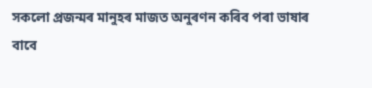সকলো প্ৰজন্মৰ মানুহৰ মাজত অনুৰণন কৰিব পৰা ভাষাৰ
বাবে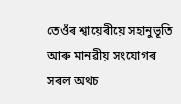তেওঁৰ শ্বায়েৰীয়ে সহানুভূতি আৰু মানৱীয় সংযোগৰ সৰল অথচ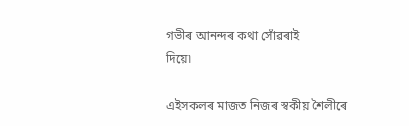গভীৰ আনন্দৰ কথা সোঁৱৰাই
দিয়ে৷

এইসকলৰ মাজত নিজৰ স্বকীয় শৈলীৰে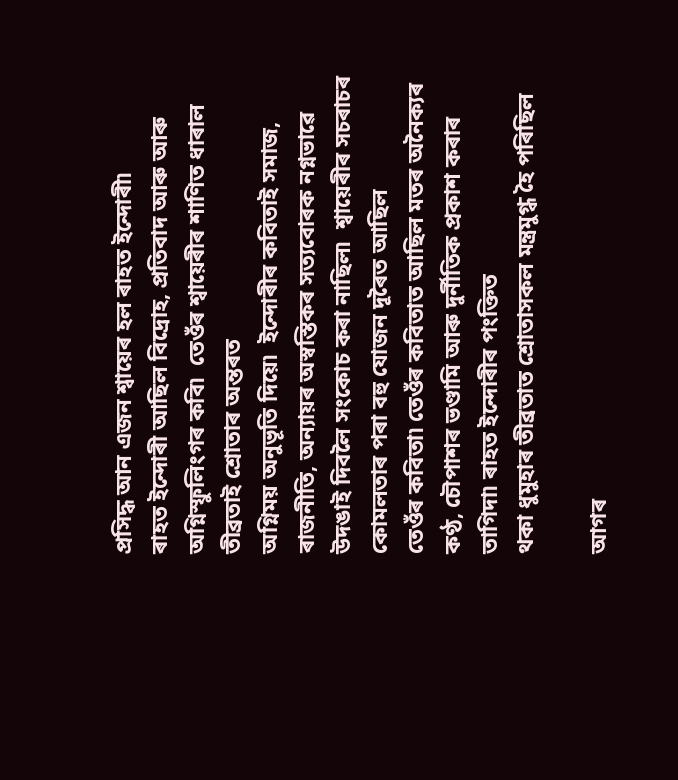প্ৰসিদ্ধ আন এজন শ্বায়েৰ হল ৰাহত ইন্দোৰী৷
ৰাহত ইন্দোৰী আছিল বিদ্ৰোহ, প্ৰতিবাদ আৰু আৰু অগ্নিস্ফুলিংগৰ কবি৷  তেওঁৰ শ্বায়েৰীৰ শাণিত ধাৰাল তীব্ৰতাই শ্ৰোতাৰ অন্তৰত
অগ্নিময় অনুভূতি দিয়ে৷  ইন্দোৰীৰ কবিতাই সমাজ,
ৰাজনীতি, অন্যায়ৰ অস্বস্তিকৰ সত্যবোৰক নগ্নভাৱে উদঙাই দিবলৈ সংকোচ কৰা নাছিল৷  শ্বায়েৰীৰ সচৰাচৰ কোমলতাৰ পৰা বহু যোজন দূৰৈত আছিল
তেওঁৰ কবিতা৷ তেওঁৰ কবিতাত আছিল মতৰ অনৈক্যৰ কণ্ঠ, চৌপাশৰ ভণ্ডামি আৰু দুৰ্নীতিক প্ৰকাশ কৰাৰ তাগিদা৷ ৰাহত ইন্দোৰীৰ পংক্তিত
থকা ধুমুহাৰ তীব্ৰতাত শ্ৰোতাসকল মন্ত্ৰমুগ্ধ হৈ পৰিছিল

আগৰ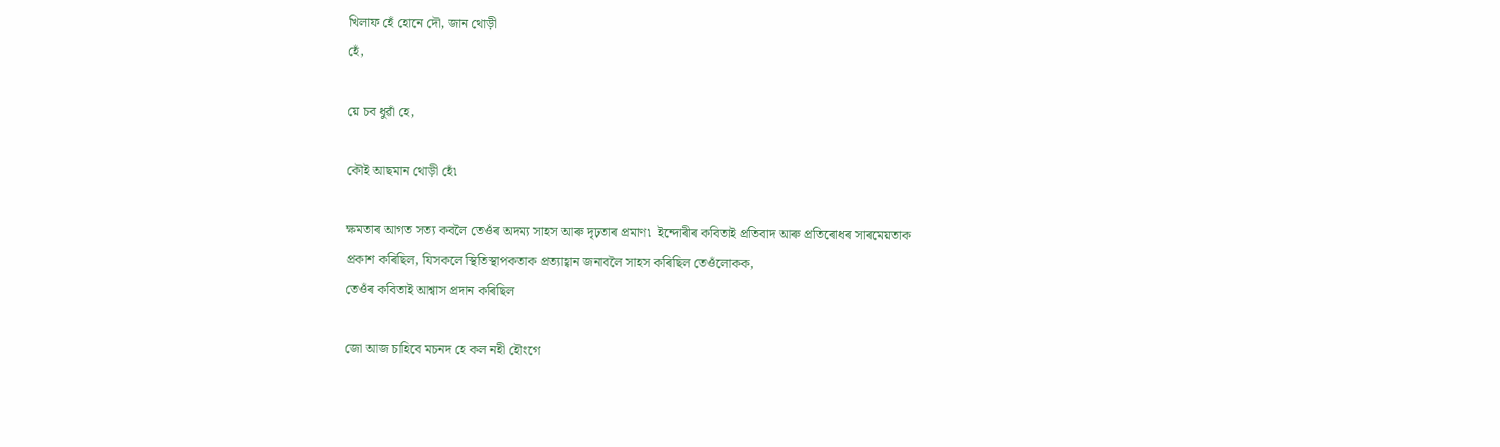খিলাফ হেঁ হোনে দৌ, জান থোড়ী
হেঁ,

য়ে চব ধুৱাঁ হে,

কৌই আছমান থোড়ী হেঁ৷

ক্ষমতাৰ আগত সত্য কবলৈ তেওঁৰ অদম্য সাহস আৰু দৃঢ়তাৰ প্ৰমাণ৷  ইন্দোৰীৰ কবিতাই প্ৰতিবাদ আৰু প্ৰতিৰোধৰ সাৰমেয়তাক
প্ৰকাশ কৰিছিল, যিসকলে স্থিতিস্থাপকতাক প্ৰত্যাহ্বান জনাবলৈ সাহস কৰিছিল তেওঁলোকক,
তেওঁৰ কবিতাই আশ্ৱাস প্ৰদান কৰিছিল

জো আজ চাহিবে মচনদ হে কল নহী হৌংগে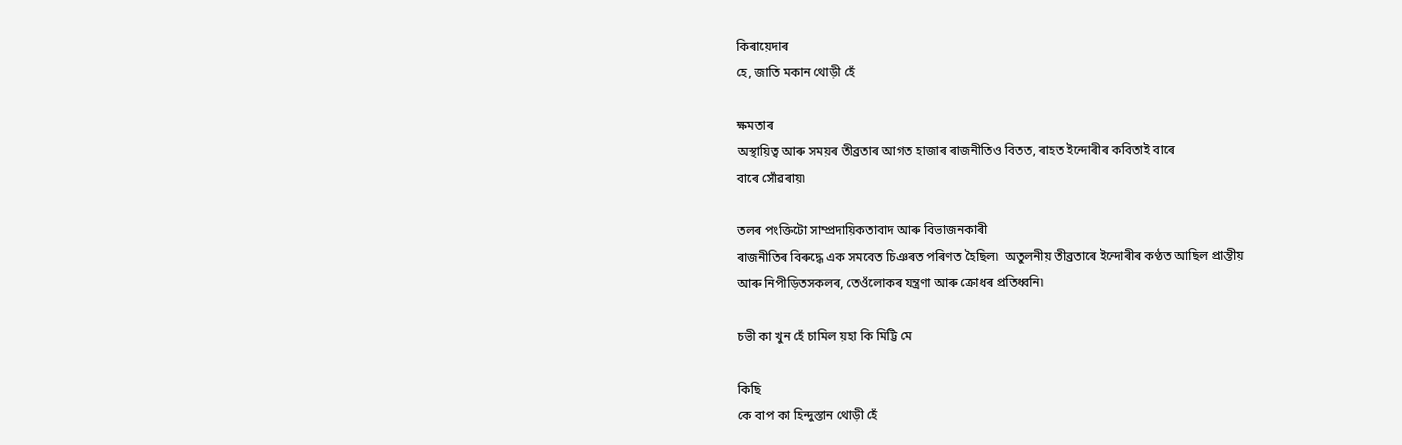কিৰায়েদাৰ
হে, জাতি মকান থোড়ী হেঁ

ক্ষমতাৰ
অস্থায়িত্ব আৰু সময়ৰ তীব্ৰতাৰ আগত হাজাৰ ৰাজনীতিও বিতত, ৰাহত ইন্দোৰীৰ কবিতাই বাৰে
বাৰে সোঁৱৰায়৷

তলৰ পংক্তিটো সাম্প্ৰদায়িকতাবাদ আৰু বিভাজনকাৰী
ৰাজনীতিৰ বিৰুদ্ধে এক সমবেত চিঞৰত পৰিণত হৈছিল৷  অতুলনীয় তীব্ৰতাৰে ইন্দোৰীৰ কণ্ঠত আছিল প্ৰান্তীয়
আৰু নিপীড়িতসকলৰ, তেওঁলোকৰ যন্ত্ৰণা আৰু ক্ৰোধৰ প্ৰতিধ্বনি৷

চভী কা খুন হেঁ চামিল য়হা কি মিট্টি মে

কিছি
কে বাপ কা হিন্দুস্তান থোড়ী হেঁ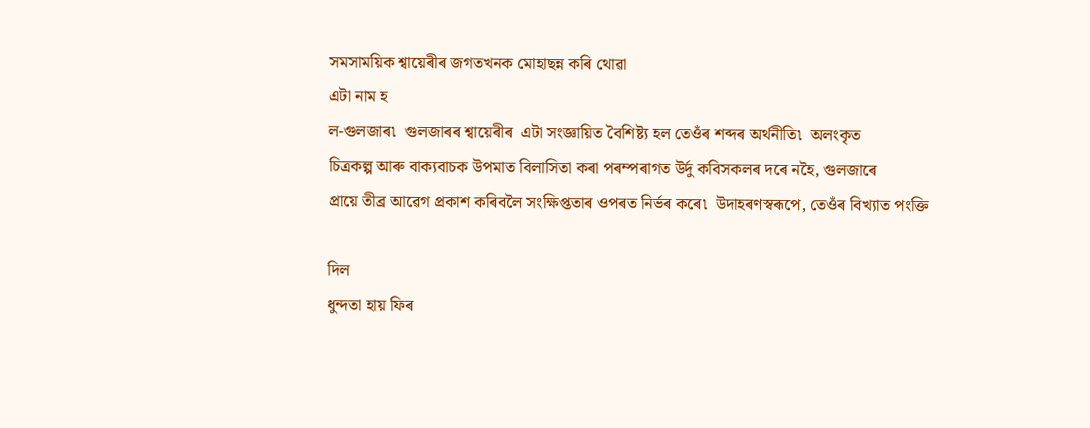সমসাময়িক শ্বায়েৰীৰ জগতখনক মোহাছন্ন কৰি থোৱা
এটা নাম হ
ল-গুলজাৰ৷  গুলজাৰৰ শ্বায়েৰীৰ  এটা সংজ্ঞায়িত বৈশিষ্ট্য হল তেওঁৰ শব্দৰ অৰ্থনীতি৷  অলংকৃত
চিত্ৰকল্প আৰু বাক্যবাচক উপমাত বিলাসিতা কৰা পৰম্পৰাগত উৰ্দু কবিসকলৰ দৰে নহৈ, গুলজাৰে
প্ৰায়ে তীব্ৰ আৱেগ প্ৰকাশ কৰিবলৈ সংক্ষিপ্ততাৰ ওপৰত নিৰ্ভৰ কৰে৷  উদাহৰণস্বৰূপে, তেওঁৰ বিখ্যাত পংক্তি

দিল
ধুন্দতা হায় ফিৰ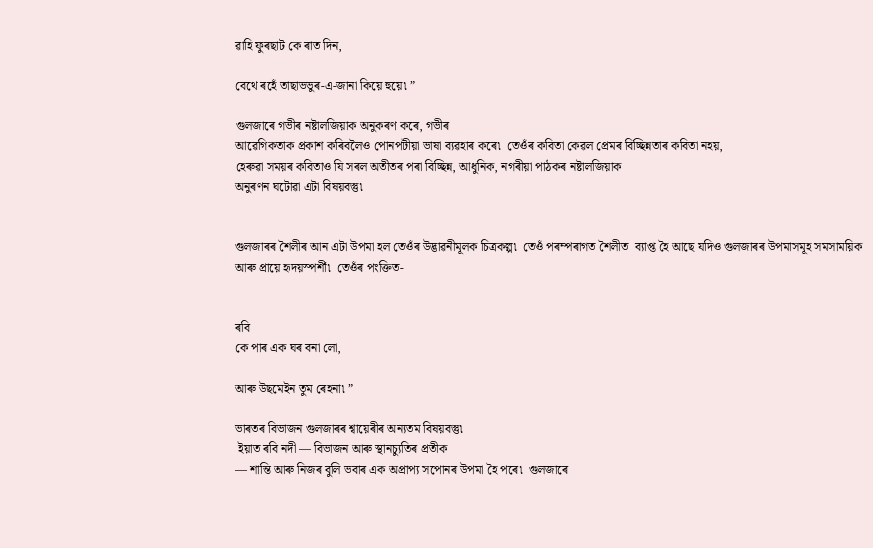ৱাহি ফুৰছাট কে ৰাত দিন,

বেথে ৰহেঁ তাছাভভুৰ-এ-জানা কিয়ে হুয়ে৷ ”

গুলজাৰে গভীৰ নষ্টালজিয়াক অনুকৰণ কৰে, গভীৰ
আৱেগিকতাক প্ৰকাশ কৰিবলৈও পোনপটীয়া ভাষা ব্যৱহাৰ কৰে৷  তেওঁৰ কবিতা কেৱল প্ৰেমৰ বিচ্ছিন্নতাৰ কবিতা নহয়,
হেৰুৱা সময়ৰ কবিতাও যি সৰল অতীতৰ পৰা বিচ্ছিন্ন, আধুনিক, নগৰীয়া পাঠকৰ নষ্টালজিয়াক
অনুৰণন ঘটোৱা এটা বিষয়বস্তু৷


গুলজাৰৰ শৈলীৰ আন এটা উপমা হল তেওঁৰ উদ্ভাৱনীমূলক চিত্ৰকল্প৷  তেওঁ পৰম্পৰাগত শৈলীত  ব্যাপ্ত হৈ আছে যদিও গুলজাৰৰ উপমাসমূহ সমসাময়িক
আৰু প্ৰায়ে হৃদয়স্পৰ্শী৷  তেওঁৰ পংক্তিত-


ৰবি
কে পাৰ এক ঘৰ বনা লো,

আৰু উছমেইন তুম ৰেহনা৷ ”

ভাৰতৰ বিভাজন গুলজাৰৰ শ্বায়েৰীৰ অন্যতম বিষয়বস্তু৷
 ইয়াত ৰবি নদী — বিভাজন আৰু স্থানচ্যুতিৰ প্ৰতীক
— শান্তি আৰু নিজৰ বুলি ভবাৰ এক অপ্ৰাপ্য সপোনৰ উপমা হৈ পৰে৷  গুলজাৰে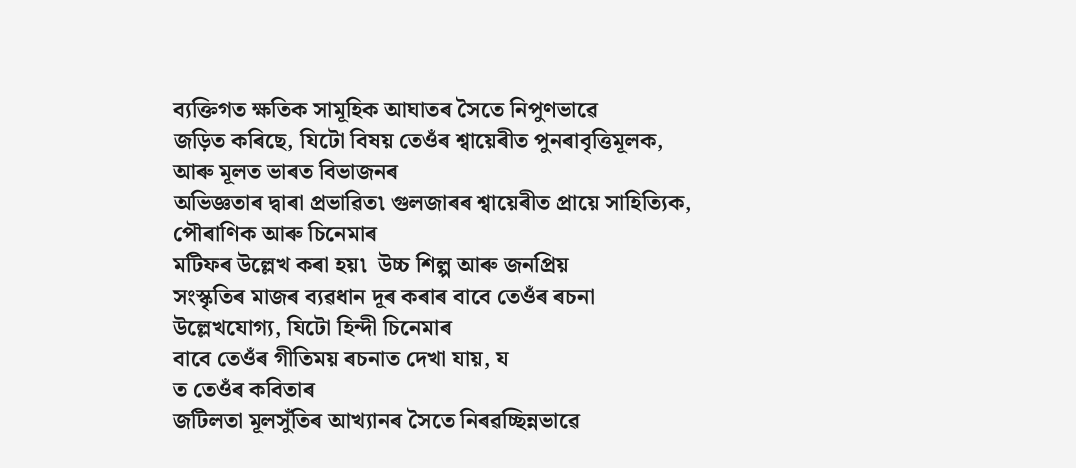ব্যক্তিগত ক্ষতিক সামূহিক আঘাতৰ সৈতে নিপুণভাৱে
জড়িত কৰিছে, যিটো বিষয় তেওঁৰ শ্বায়েৰীত পুনৰাবৃত্তিমূলক, আৰু মূলত ভাৰত বিভাজনৰ
অভিজ্ঞতাৰ দ্বাৰা প্ৰভাৱিত৷ গুলজাৰৰ শ্বায়েৰীত প্ৰায়ে সাহিত্যিক, পৌৰাণিক আৰু চিনেমাৰ
মটিফৰ উল্লেখ কৰা হয়৷  উচ্চ শিল্প আৰু জনপ্ৰিয়
সংস্কৃতিৰ মাজৰ ব্যৱধান দূৰ কৰাৰ বাবে তেওঁৰ ৰচনা উল্লেখযোগ্য, যিটো হিন্দী চিনেমাৰ
বাবে তেওঁৰ গীতিময় ৰচনাত দেখা যায়, য
ত তেওঁৰ কবিতাৰ
জটিলতা মূলসুঁতিৰ আখ্যানৰ সৈতে নিৰৱচ্ছিন্নভাৱে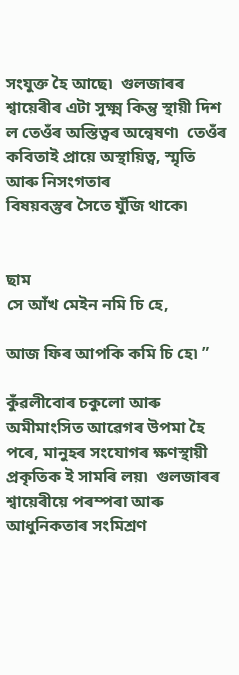সংযুক্ত হৈ আছে৷  গুলজাৰৰ শ্বায়েৰীৰ এটা সুক্ষ্ম কিন্তু স্থায়ী দিশ
ল তেওঁৰ অস্তিত্বৰ অন্বেষণ৷  তেওঁৰ কবিতাই প্ৰায়ে অস্থায়িত্ব, স্মৃতি আৰু নিসংগতাৰ
বিষয়বস্তুৰ সৈতে যুঁজি থাকে৷


ছাম
সে আঁখ মেইন নমি চি হে,

আজ ফিৰ আপকি কমি চি হে৷ ”

কুঁৱলীবোৰ চকুলো আৰু অমীমাংসিত আৱেগৰ উপমা হৈ
পৰে, মানুহৰ সংযোগৰ ক্ষণস্থায়ী প্ৰকৃতিক ই সামৰি লয়৷  গুলজাৰৰ শ্বায়েৰীয়ে পৰম্পৰা আৰু আধুনিকতাৰ সংমিশ্ৰণ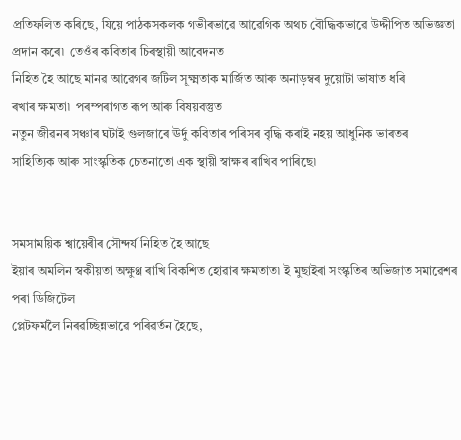প্ৰতিফলিত কৰিছে, যিয়ে পাঠকসকলক গভীৰভাৱে আৱেগিক অথচ বৌদ্ধিকভাৱে উদ্দীপিত অভিজ্ঞতা
প্ৰদান কৰে৷  তেওঁৰ কবিতাৰ চিৰস্থায়ী আবেদনত
নিহিত হৈ আছে মানৱ আৱেগৰ জটিল সূক্ষ্মতাক মাৰ্জিত আৰু অনাড়ম্বৰ দুয়োটা ভাষাত ধৰি
ৰখাৰ ক্ষমতা৷  পৰম্পৰাগত ৰূপ আৰু বিষয়বস্তুত
নতুন জীৱনৰ সঞ্চাৰ ঘটাই গুলজাৰে ঊৰ্দু কবিতাৰ পৰিসৰ বৃদ্ধি কৰাই নহয় আধুনিক ভাৰতৰ
সাহিত্যিক আৰু সাংস্কৃতিক চেতনাতো এক স্থায়ী স্ৱাক্ষৰ ৰাখিব পাৰিছে৷


সমসাময়িক শ্বায়েৰীৰ সৌন্দৰ্য নিহিত হৈ আছে
ইয়াৰ অমলিন স্বকীয়তা অক্ষুণ্ণ ৰাখি বিকশিত হোৱাৰ ক্ষমতাত৷ ই মুছাইৰা সংস্কৃতিৰ অভিজাত সমাৱেশৰ পৰা ডিজিটেল
প্লেটফৰ্মলৈ নিৰৱচ্ছিন্নভাৱে পৰিৱৰ্তন হৈছে,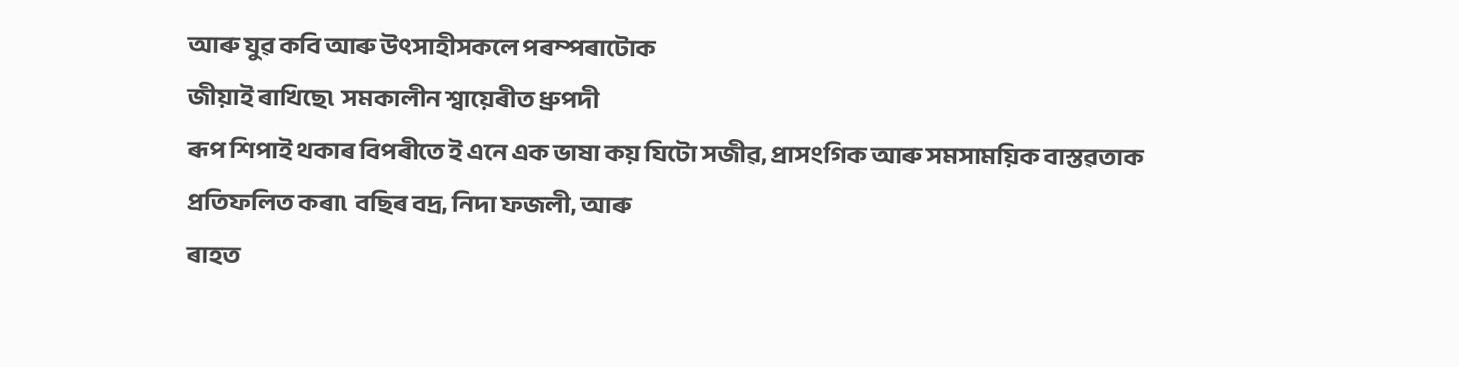আৰু যুৱ কবি আৰু উৎসাহীসকলে পৰম্পৰাটোক
জীয়াই ৰাখিছে৷  সমকালীন শ্বায়েৰীত ধ্ৰুপদী
ৰূপ শিপাই থকাৰ বিপৰীতে ই এনে এক ভাষা কয় যিটো সজীৱ, প্ৰাসংগিক আৰু সমসাময়িক বাস্তৱতাক
প্ৰতিফলিত কৰা৷  বছিৰ বদ্ৰ, নিদা ফজলী, আৰু
ৰাহত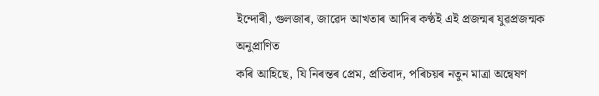ইন্দোৰী, গুলজাৰ, জাৱেদ আখতাৰ আদিৰ কণ্ঠই এই প্ৰজন্মৰ যুৱপ্ৰজন্মক অনুপ্ৰাণিত
কৰি আহিছে, যি নিৰন্তৰ প্ৰেম, প্ৰতিবাদ, পৰিচয়ৰ নতুন মাত্ৰা অন্বেষণ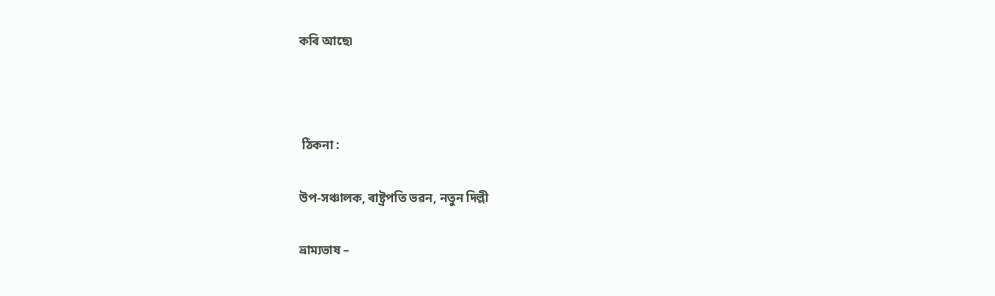কৰি আছে৷



 ঠিকনা :

উপ-সঞ্চালক, ৰাষ্ট্ৰপতি ভৱন, নতুন দিল্লী

ভ্ৰাম্যভাষ –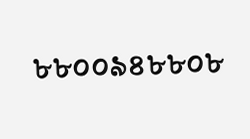৮৮০০৯৪৮৮০৮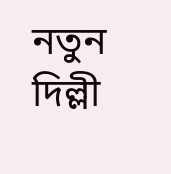নতুন দিল্লী